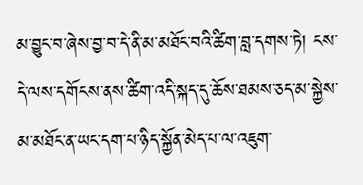མ་བྱུང་བ་ཞེས་བྱ་བ་དེ་ནི་མ་མཐོང་བའི་ཚིག་བླ་དགས་ཏེ། ངས་དེ་ལས་དགོངས་ནས་ཚིག་འདི་སྐད་དུ་ཆོས་ཐམས་ཅད་མ་སྐྱེས་མ་མཐོང་ན་ཡང་དག་པ་ཉིད་སྐྱོན་མེད་པ་ལ་འཇུག་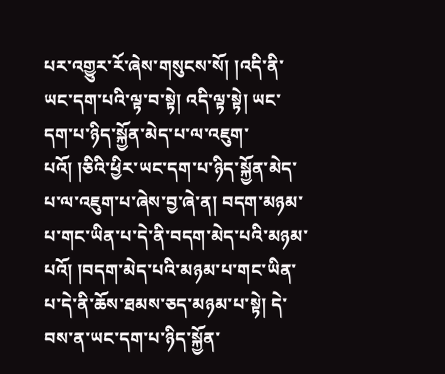པར་འགྱུར་རོ་ཞེས་གསུངས་སོ། །འདི་ནི་ཡང་དག་པའི་ལྟ་བ་སྟེ། འདི་ལྟ་སྟེ། ཡང་དག་པ་ཉིད་སྐྱོན་མེད་པ་ལ་འཇུག་པའོ། །ཅིའི་ཕྱིར་ཡང་དག་པ་ཉིད་སྐྱོན་མེད་པ་ལ་འཇུག་པ་ཞེས་བྱ་ཞེ་ན། བདག་མཉམ་པ་གང་ཡིན་པ་དེ་ནི་བདག་མེད་པའི་མཉམ་པའོ། །བདག་མེད་པའི་མཉམ་པ་གང་ཡིན་པ་དེ་ནི་ཆོས་ཐམས་ཅད་མཉམ་པ་སྟེ། དེ་བས་ན་ཡང་དག་པ་ཉིད་སྐྱོན་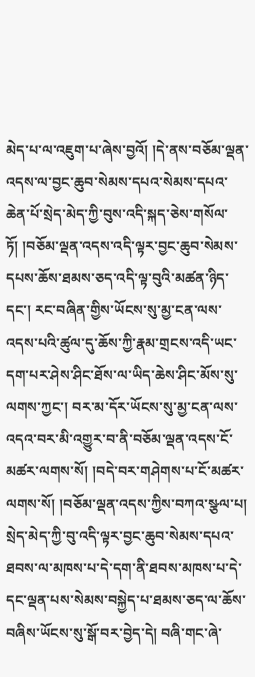མེད་པ་ལ་འཇུག་པ་ཞེས་བྱའོ། །དེ་ནས་བཅོམ་ལྡན་འདས་ལ་བྱང་ཆུབ་སེམས་དཔའ་སེམས་དཔའ་ཆེན་པོ་སྲེད་མེད་ཀྱི་བུས་འདི་སྐད་ཅེས་གསོལ་ཏོ། །བཅོམ་ལྡན་འདས་འདི་ལྟར་བྱང་ཆུབ་སེམས་དཔས་ཆོས་ཐམས་ཅད་འདི་ལྟ་བུའི་མཚན་ཉིད་དང་། རང་བཞིན་གྱིས་ཡོངས་སུ་མྱ་ངན་ལས་འདས་པའི་ཚུལ་དུ་ཆོས་ཀྱི་རྣམ་གྲངས་འདི་ཡང་དག་པར་ཤེས་ཤིང་ཐོས་ལ་ཡིད་ཆེས་ཤིང་མོས་སུ་ལགས་ཀྱང་། བར་མ་དོར་ཡོངས་སུ་མྱ་ངན་ལས་འདའ་བར་མི་འགྱུར་བ་ནི་བཅོམ་ལྡན་འདས་ངོ་མཚར་ལགས་སོ། །བདེ་བར་གཤེགས་པ་ངོ་མཚར་ལགས་སོ། །བཅོམ་ལྡན་འདས་ཀྱིས་བཀའ་སྩལ་པ། སྲེད་མེད་ཀྱི་བུ་འདི་ལྟར་བྱང་ཆུབ་སེམས་དཔའ་ཐབས་ལ་མཁས་པ་དེ་དག་ནི་ཐབས་མཁས་པ་དེ་དང་ལྡན་པས་སེམས་བསྐྱེད་པ་ཐམས་ཅད་ལ་ཆོས་བཞིས་ཡོངས་སུ་སྒོ་བར་བྱེད་དེ། བཞི་གང་ཞེ་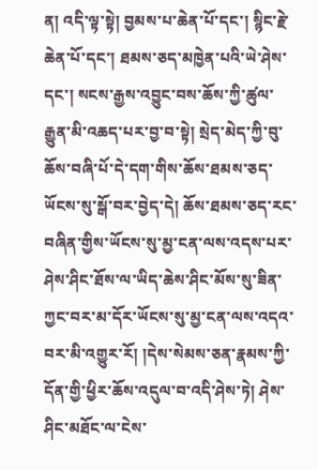ན། འདི་ལྟ་སྟེ། བྱམས་པ་ཆེན་པོ་དང་། སྙིང་རྗེ་ཆེན་པོ་དང་། ཐམས་ཅད་མཁྱེན་པའི་ཡེ་ཤེས་དང་། སངས་རྒྱས་འབྱུང་བས་ཆོས་ཀྱི་ཚུལ་རྒྱུན་མི་འཆད་པར་བྱ་བ་སྟེ། སྲེད་མེད་ཀྱི་བུ་ཆོས་བཞི་པོ་དེ་དག་གིས་ཆོས་ཐམས་ཅད་ཡོངས་སུ་སྒོ་བར་བྱེད་དེ། ཆོས་ཐམས་ཅད་རང་བཞིན་གྱིས་ཡོངས་སུ་མྱ་ངན་ལས་འདས་པར་ཤེས་ཤིང་ཐོས་ལ་ཡིད་ཆེས་ཤིང་མོས་སུ་ཟིན་ཀྱང་བར་མ་དོར་ཡོངས་སུ་མྱ་ངན་ལས་འདའ་བར་མི་འགྱུར་རོ། །དེས་སེམས་ཅན་རྣམས་ཀྱི་དོན་གྱི་ཕྱིར་ཆོས་འདུལ་བ་འདི་ཤེས་ཏེ། ཤེས་ཤིང་མཐོང་ལ་ངེས་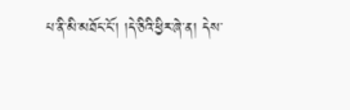པ་ནི་མི་མཐོང་ངོ་། །དེ་ཅིའི་ཕྱིར་ཞེ་ན། དེས་